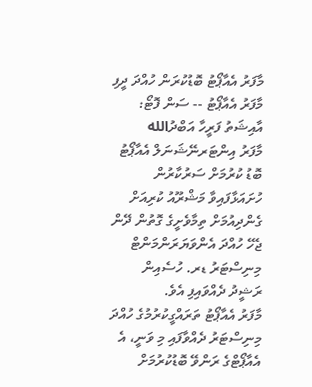މާފަރު އެއާޕޯޓު ބޮޑުކުރަން ހުއްދަ ދީފި
މާފަރު އެއާޕޯޓު -- ސަން ފޮޓޯ: އާއިޝަތު ފަރީހާ އަބްދުالله
މާފަރު އިންޓަރނޭޝަނަލް އެއާޕޯޓު ބޮޑު ކުރުމަށް ސަރުކާރުން ހުށައަޅާފައިވާ މަޝްރޫއު ކުރިއަށް ގެންދިއުމަށް ތިމާވެށީގެ ގޮތުން ދޭން ޖެހޭ ހުއްދަ އެންވަޔަރަންމަންޓް މިނިސްޓަރު ޑރ. ހުސެއިން ރަޝީދު ދެއްވައިފި އެވެ.
މާފަރު އެއާޕޯޓު ތަރައްގީކުރުމުގެ ހުއްދަ މިނިސްޓަރު ދެއްވާފައި މި ވަނީ، އެ އެއާޕޯޓްގެ ރަންވޭ ބޮޑުކުރުމަށް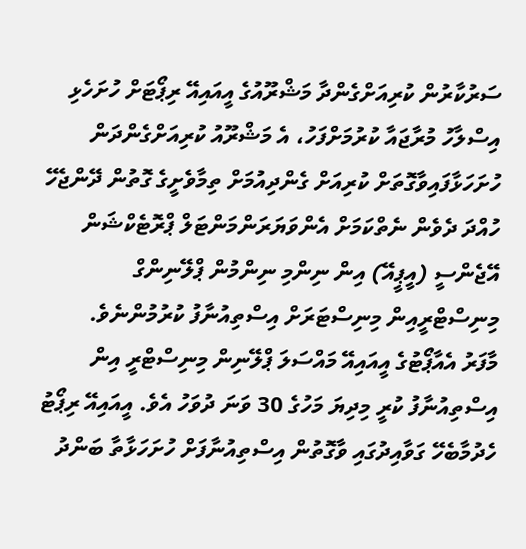ސަރުކާރުން ކުރިއަށްގެންދާ މަޝްރޫއުގެ އީއައިއޭ ރިޕޯޓަށް ހުށަހެޅި އިސްލާހު މުރާޖައާ ކުރުމަށްފަހު، އެ މަޝްރޫއު ކުރިއަށްގެންދަން ހުށަހަޅާފައިވާގޮތަށް ކުރިއަށް ގެންދިއުމަށް ތިމާވެށީގެ ގޮތުން ދޭންޖެހޭ ހުއްދަ ދެވެން ނެތްކަމަށް އެންވަޔަރަންމަންޓަލް ޕްރޮޓެކްޝަން އޭޖެންސީ (އީޕީއޭ) އިން ނިންމި ނިންމުން ޕްލޭނިންގް މިނިސްޓްރީއިން މިނިސްޓަރަށް އިސްތިއުނާފު ކުރުމުންނެވެ.
މާފަރު އެއާޕޯޓުގެ އީއައިއޭ މައްސަލަ ޕްލޭނިން މިނިސްޓްރީ އިން އިސްތިއުނާފު ކުރީ މިދިޔަ މަހުގެ 30 ވަނަ ދުވަހު އެވެ. އީއައިއޭ ރިޕޯޓު ހެދުމާބެހޭ ގަވާއިދުގައި ވާގޮތުން އިސްތިއުނާފަށް ހުށަހަޅާތާ ބަންދު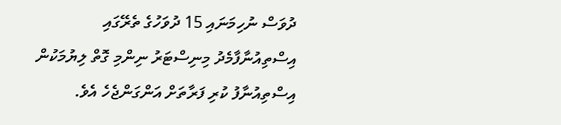ދުވަސް ނުހިމަނައި 15 ދުވަހުގެ ތެރޭގައި އިސްތިއުނާފާމެދު މިނިސްޓަރު ނިންމި ގޮތް ލިޔުމަކުން އިސްތިއުނާފު ކުރި ފަރާތަށް އަންގަންޖެހެ އެވެ.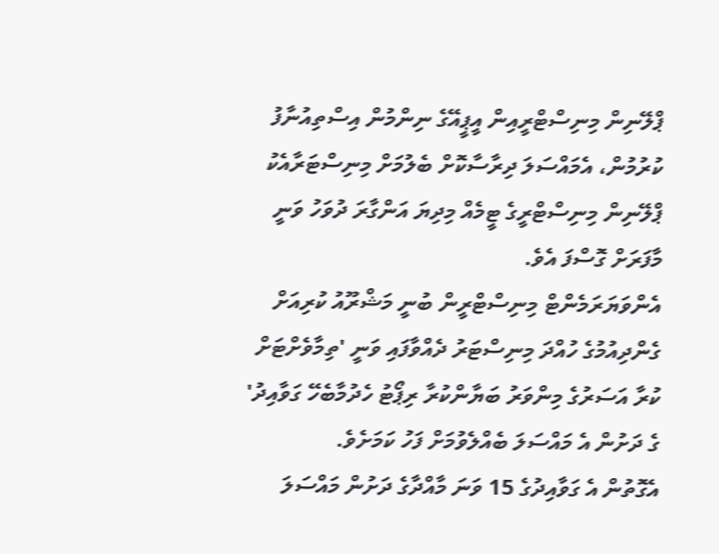ޕްލޭނިން މިނިސްޓްރީއިން އީޕީއޭގެ ނިންމުން އިސްތިއުނާފު ކުރުމުން، އެމައްސަލަ ދިރާސާކޮށް ބެލުމަށް މިނިސްޓަރާއެކު ޕްލޭނިން މިނިސްޓްރީގެ ޓީމެއް މިދިޔަ އަންގާރަ ދުވަހު ވަނީ މާފަރަށް ގޮސްފަ އެވެ.
އެންވަޔަރަމެންޓް މިނިސްޓްރީން ބުނީ މަޝްރޫއު ކުރިއަށް ގެންދިއުމުގެ ހުއްދަ މިނިސްޓަރު ދެއްވާފައި ވަނީ 'ތިމާވެށްޓަށް ކުރާ އަސަރުގެ މިންވަރު ބަޔާންކުރާ ރިޕޯޓު ހެދުމާބެހޭ ގަވާއިދު' ގެ ދަށުން އެ މައްސަލަ ބެއްލެވުމަށް ފަހު ކަމަށެވެ.
އެގޮތުން އެ ގަވާއިދުގެ 15 ވަނަ މާއްދާގެ ދަށުން މައްސަލަ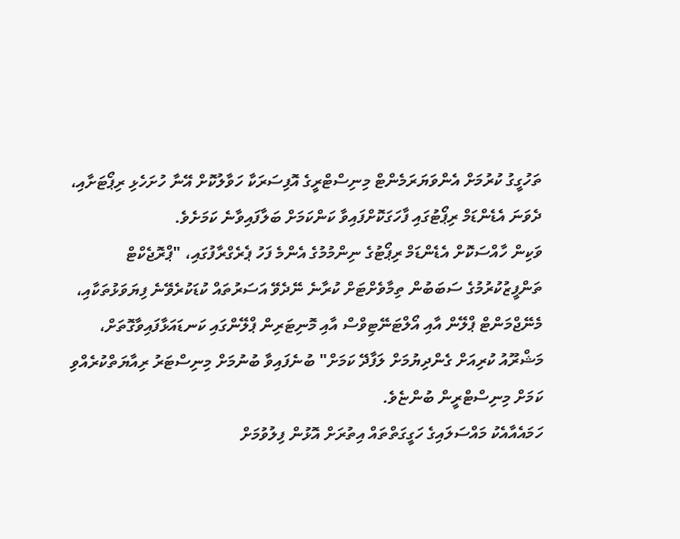ތަހުގީގު ކުރުމަށް އެންވަޔަރަމެންޓް މިނިސްޓްރީގެ އޮފިސަރަކާ ހަވާލުކޮށް އޭނާ ހުށަހެޅި ރިޕޯޓަށާއި، ދެވަނަ އެޑެންޑަމް ރިޕޯޓުގައި ފާހަގަކޮށްފައިވާ ކަންކަމަށް ބަލާފައިވާނެ ކަމަށެވެ.
ވަކިން ހާއްސަކޮށް އެޑެންޑަމް ރިޕޯޓުގެ ނިންމުމުގެ އެންމެ ފަހު ޕެރެގްރާފުގައި، "ޕްރޮޖެކްޓް ތަންފީޒުކުރުމުގެ ސަބަބުން ތިމާވެށްޓަށް ކުރާނެ ނޭދެވޭ އަސަރުތައް ކުޑަކުރެވޭނެ ފިޔަވަޅުތަކާއި، މެނޭޖްމަންޓް ޕްލޭން އާއި އޯލްޓަނޭޓިވްސް އާއި މޮނިޓަރިން ޕްލޭންގައި ކަނޑައަޅާފައިވާގޮތަށް، މަޝްރޫއު ކުރިއަށް ގެންދިޔުމަށް ލަފާދޭ ކަމަށް" ބުނެފައިވާ ބުނުމަށް މިނިސްޓަރު ރިއާޔަތްކުރެއްވި ކަމަށް މިނިސްޓްރީން ބުންޏެވެ.
ހަމައެއާއެކު މައްސަލައިގެ ހަގީގަތްތައް އިތުރަށް އޮޅުން ފިލުވުމަށް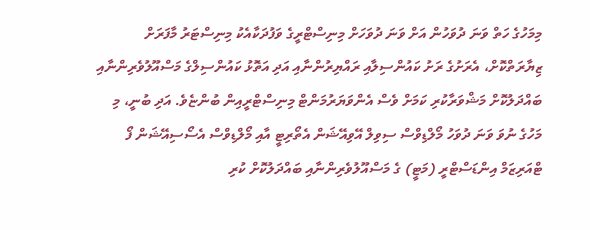މިމަހުގެ ހަތް ވަނަ ދުވަހުން އަށް ވަނަ ދުވަހަށް މިނިސްޓްރީގެ ވަފުދަކާއެކު މިނިސްޓަރު މާފަރަށް ޒިޔާރަތްކޮށް، އެރަށުގެ ރަށު ކައުންސިލާއި ރައްޔިރުންނާއި އަދި އަތޮޅު ކައުންސިލްގެ މަސްއޫލުވެރިންނާއި ބައްދަލުކޮށް މަޝްވަރާކުރި ކަމަށް ވެސް އެންވަޔަރުމަންޓް މިނިސްޓްރީއިން ބުންޏެވެ. އަދި ބުނީ، މި މަހުގެ ނުވަ ވަނަ ދުވަހު މޯލްޑިވްސް ސިވިލް އޭވިއޭޝަން އެތޯރިޓީ އާއި މޯލްޑިވްސް އެސޯސިއޭޝަން ފޯ ޓްއަރިޒަމް އިންޑަސްޓްރީ (މަޓީ) ގެ މަސްއޫލުވެރިންނާއި ބައްދަލުކޮށް ކުރި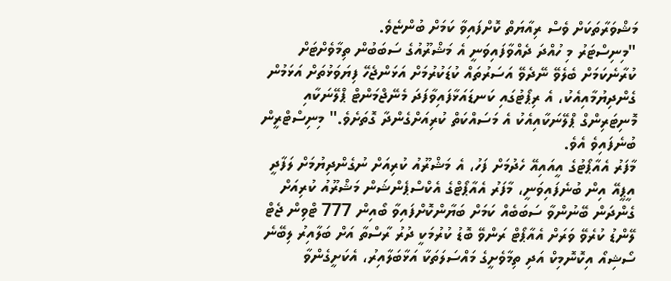މަޝްވަރާތަކަށް ވެސް ރިއާޔަތް ކޮށްފައިވާ ކަމަށް ބުންޏެވެ.
"މިނިސްޓަރު މި ހުއްދަ ދެއްވާފައިވަނީ އެ މަޝްރޫއުގެ ސަބަބުން ތިމާވެށްޓަށް ކުރާނެކަމަށް ބެލެވޭ ނޭދެވޭ އަސަރުތައް ކުޑަކުރުމަށް އަޅަންޖެހޭ ފިޔަވަޅުތަށް އަޅަމުން ގެންދިޔުމާއިއެކު، އެ ރިޕޯޓުގައި ކަނޑައަޅާފައިވާފަދަ މެނޭޖްމަންޓް ޕްލޭނަކާއި މޮނިޓަރިންގް ޕްލޭނަކާއިއެކު އެ މަސައްކަތް ކުރިއަށްގެންދާ ގޮތަށެވެ." މިނިސްޓްރީން ބުނެފައިވެ އެވެ.
މާފަރު އެއާޕޯޓުގެ އީއައިއޭ ހެދުމަށް ފަހު، އެ މަޝްރޫއު ކުރިއަށް ނުގެންދިޔުމަށް ލަފާދީ އީޕީއޭ އިން ބުނެފައިވަނީ، މާފަރު އެއާޕޯޓްގެ އެކްސްޕެންޝަން މަޝްރޫއު ކުރިއަށް ގެންދަން ބޭނުންވާ ސަބަބެއް ކަމަށް ބަޔާންކޮށްފައިވާ ބޯއިން 777 ޓްވިން ޖެޓް ލޭންޑު ކުރެވޭ ވަރަށް އެއާޕޯޓް ރަންވޭ ބޮޑު ކުރުމަކީ ދުރު ރާސްތާ އަށް ބަލާއިރު ލިބޭނެ ސޯޝިއޯ އިކޮނޮމިކް އަދި ތިމާވެށީގެ މައްސަލަތަކާ އަޅާބަލާއިރު، އެކަށީގެންވާ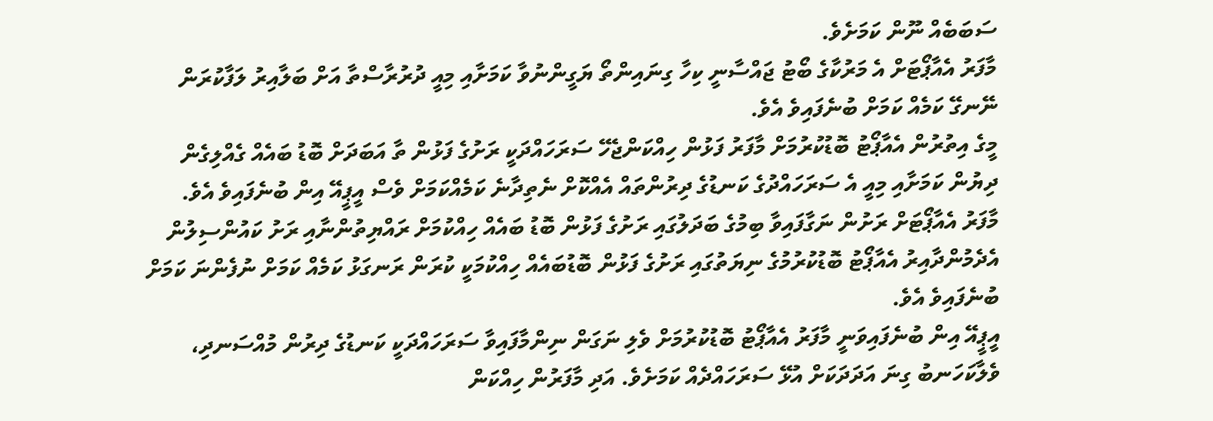ސަބަބެއް ނޫން ކަމަށެވެ.
މާފަރު އެއާޕޯޓަށް އެ މަރުކާގެ ބޯޓު ޖައްސާނީ ކިހާ ގިނައިންތޯ ޔަގީންނުވާ ކަމަށާއި މިއީ ދުރުރާސްތާ އަށް ބަލާއިރު ލަފާކުރަން ނޭނގޭ ކަމެއް ކަމަށް ބުނެފައިވެ އެވެ.
މީގެ އިތުރުން އެއާޕޯޓު ބޮޑުކުރުމަށް މާފަރު ފަޅުން ހިއްކަންޖެހޭ ސަރަހައްދަކީ ރަށުގެ ފަޅުން ތާ އަބަދަށް ބޮޑު ބައެއް ގެއްލިގެން ދިޔުން ކަމަށާއި މިއީ އެ ސަރަހައްދުގެ ކަނޑުގެ ދިރުންތައް އެއްކޮށް ނެތިދާނެ ކަމެއްކަމަށް ވެސް އީޕީއޭ އިން ބުނެފައިވެ އެވެ.
މާފަރު އެއާޕޯޓަށް ރަށުން ނަގާފައިވާ ބިމުގެ ބަދަލުގައި ރަށުގެ ފަޅުން ބޮޑު ބައެއް ހިއްކުމަށް ރައްޔިތުންނާއި ރަށު ކައުންސިލުން އެދެމުންދާއިރު އެއާޕޯޓު ބޮޑުކުރުމުގެ ނިޔަތުގައި ރަށުގެ ފަޅުން ބޮޑުބައެއް ހިއްކުމަކީ ކުރަން ރަނގަޅު ކަމެއް ކަމަށް ނުފެންނަ ކަމަށް ބުނެފައިވެ އެވެ.
އީޕީއޭ އިން ބުނެފައިވަނީ މާފަރު އެއާޕޯޓު ބޮޑުކުރުމަށް ވެލި ނަގަން ނިންމާފައިވާ ސަރަހައްދަކީ ކަނޑުގެ ދިރުން މުއްސަނދި، ވެލާކަހަނބު ގިނަ އަދަދަކަށް އުޅޭ ސަރަހައްދެއް ކަމަށެވެ. އަދި މާފަރުން ހިއްކަން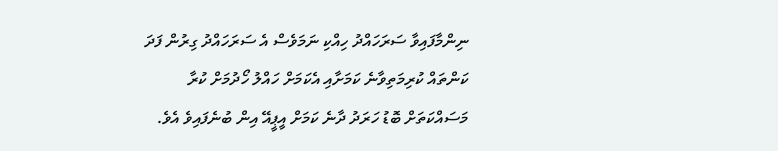ނިންމާފައިވާ ސަރަހައްދު ހިއްކި ނަމަވެސް އެ ސަރަހައްދު ގިރުން ފަދަ ކަންތައް ކުރިމަތިވާނެ ކަމަށާއި އެކަމަށް ހައްލު ހޯދުމަށް ކުރާ މަސައްކަތަށް ބޮޑު ހަރަދު ދާނެ ކަމަށް އީޕީއޭ އިން ބުނެފައިވެ އެވެ.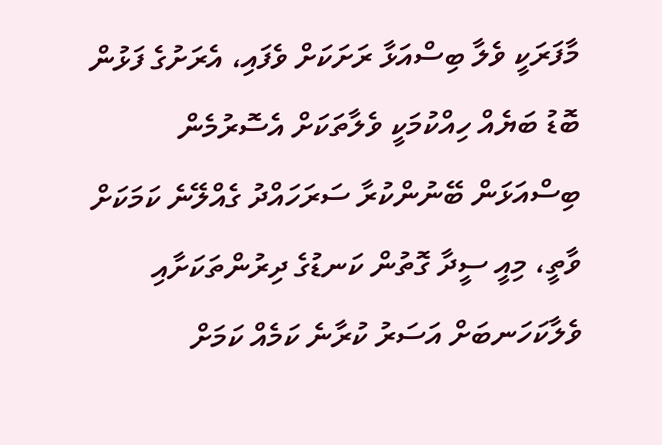މާފަރަކީ ވެލާ ބިސްއަޅާ ރަށަކަށް ވެފައި، އެރަށުގެ ފަޅުން ބޮޑު ބަޔެއް ހިއްކުމަކީ ވެލާތަކަށް އެސޮރުމެން ބިސްއަޅަން ބޭނުންކުރާ ސަރަހައްދު ގެއްލޭނެ ކަމަކަށް ވާތީ، މިއީ ސީދާ ގޮތުން ކަނޑުގެ ދިރުންތަކަށާއި ވެލާކަހަނބަށް އަސަރު ކުރާނެ ކަމެއް ކަމަށް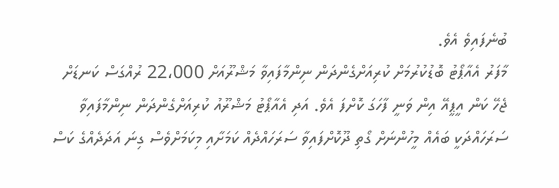ބުނެފައިވެ އެވެ.
މާފަރު އެއާޕޯޓު ބޮޑުކުރުމަށް ކުރިއަށްގެންދަން ނިންމާފައިވާ މަޝްރޫއަށް 22،000 ރުއްގަސް ކަނޑަށް ޖެހޭ ކަން އީޕީއޭ އިން ވަނީ ފާހަގަ ކޮށްފަ އެވެ. އަދި އެއާޕޯޓު މަޝްރޫއު ކުރިއަށްގެންދަން ނިންމާފައިވާ ސަރަހައްދަކީ ބައެއް މީހުންނަށް ގޯތި ދޫކޮށްފައިވާ ސަރަހައްދެއް ކަމަށާއި މިކަމަށްވެސް ގިނަ އަދަދެއްގެ ކަސް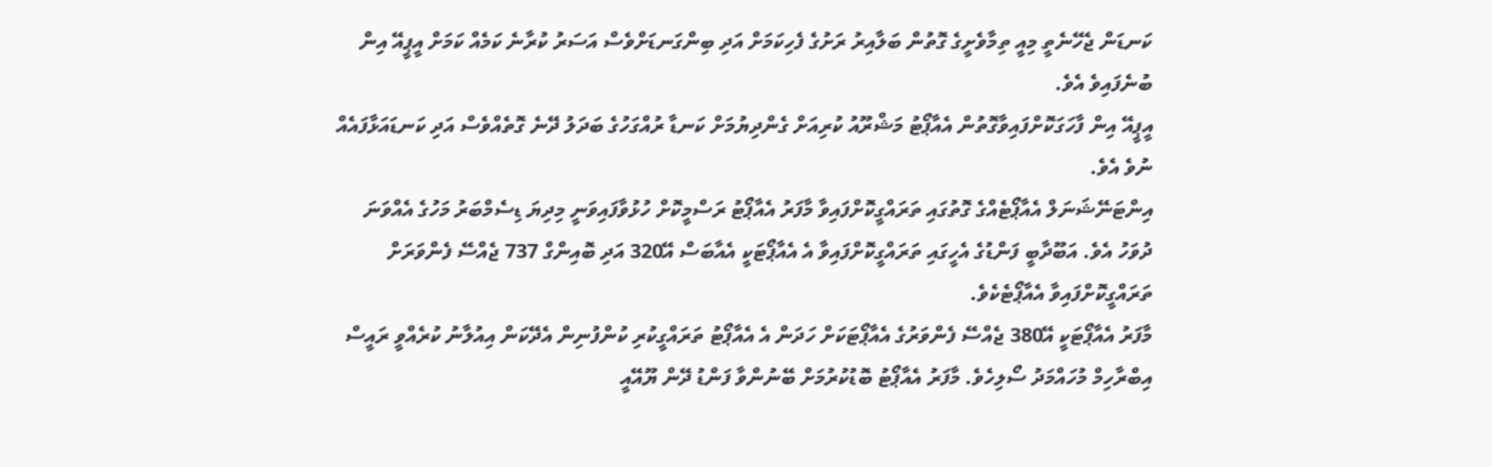ކަނޑަން ޖެހޭނެތީ މިއީ ތިމާވެށީގެ ގޮތުން ބަލާއިރު ރަށުގެ ފެހިކަމަށް އަދި ބިންގަނޑަށްވެސް އަސަރު ކުރާނެ ކަމެއް ކަމަށް އީޕީއޭ އިން ބުނެފައިވެ އެވެ.
އީޕީއޭ އިން ފާހަގަކޮށްފައިވާގޮތުން އެއާޕޯޓު މަޝްރޫއު ކުރިއަށް ގެންދިޔުމަށް ކަނޑާ ރުއްގަހުގެ ބަދަލު ދޭނެ ގޮތެއްވެސް އަދި ކަނޑައަޅާފައެއް ނުވެ އެވެ.
އިންޓަނޭޝަނަލް އެއާޕޯޓެއްގެ ގޮތުގައި ތަރައްގީކޮށްފައިވާ މާފަރު އެއާޕޯޓު ރަސްމީކޮށް ހުޅުވާފައިވަނީ މިދިޔަ ޑިސެމްބަރު މަހުގެ އެއްވަނަ ދުވަހު އެވެ. އަބޫދާބީ ފަންޑުގެ އެހީގައި ތަރައްގީކޮށްފައިވާ އެ އެއާޕޯޓަކީ އެއާބަސް އޭ320 އަދި ބޮއިންގް 737 ޖެއްސޭ ފެންވަރަށް ތަރައްގީކޮށްފައިވާ އެއާޕޯޓެކެވެ.
މާފަރު އެއާޕޯޓަކީ އޭ380 ޖެއްސޭ ފެންވަރުގެ އެއާޕޯޓަކަށް ހަދަން އެ އެއާޕޯޓު ތަރައްގީކުރި ކުންފުނިން އެދޭކަން އިއުލާނު ކުރެއްވީ ރައީސް އިބްރާހިމް މުހައްމަދު ސޯލިހެވެ. މާފަރު އެއާޕޯޓު ބޮޑުކުރުމަށް ބޭނުންވާ ފަންޑު ދޭން ޔޫއޭއީ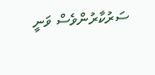ސަރުކާރުންވެސް ވަނީ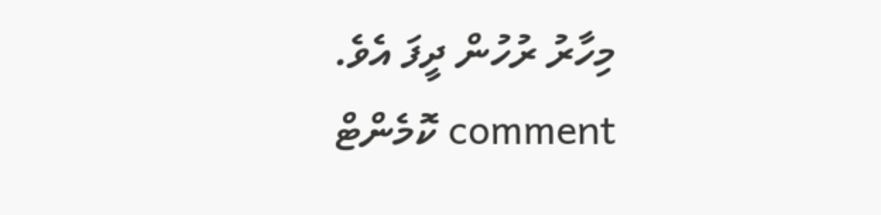މިހާރު ރުހުން ދީފަ އެވެ.
comment ކޮމެންޓް